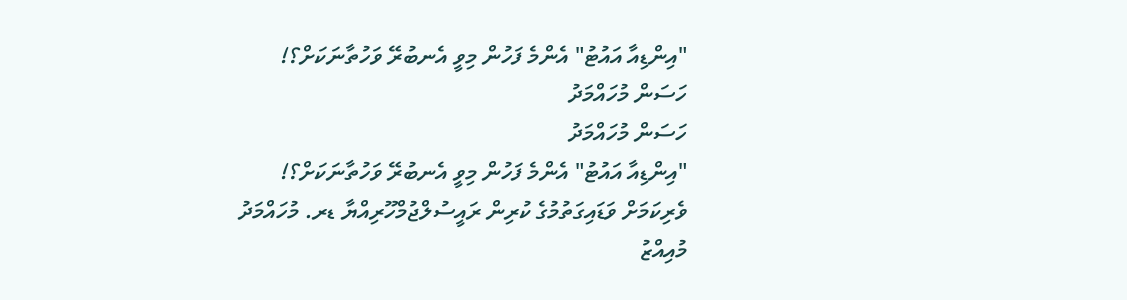"އިންޑިއާ އައުޓު" އެންމެ ފަހުން މިވީ އެނބުރޭ ވަހުތާނަކަށް؟!
ހަސަން މުހައްމަދު
ހަސަން މުހައްމަދު
"އިންޑިއާ އައުޓު" އެންމެ ފަހުން މިވީ އެނބުރޭ ވަހުތާނަކަށް؟!
ވެރިކަމަށް ވަޑައިގަތުމުގެ ކުރިން ރައީސުލްޖުމްހޫރިއްޔާ ޑރ. މުހައްމަދު މުއިއްޒު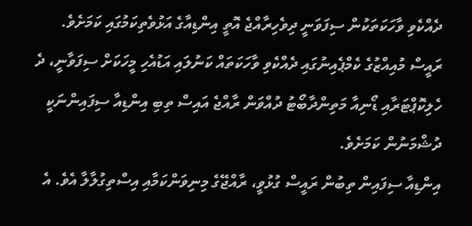ދެއްކެވި ވާހަކަތަކުން ސިފަވަނީ ދިވެހިރާއްޖެ އޮތީ އިންޑިއާގެ އަޅުވެތިކަމުގައި ކަމަށެވެ.
ރައީސް މުއިއްޒުގެ ކެމްޕެއިނުގައި ދެއްކެވި ވާހަކަތައް ކަނުލައި އަޑުއެހި މީހަކަށް ސިފަވާނީ، ދެ ހެލިކޮޕްޓަރާއި ޑޯނިއާ މަތިންދާބޯޓު ދުއްވަން ރާއްޖެ އައިސް ތިބި އިންޑިއާ ސިފައިންނަކީ ދުޝްމަނުން ކަމަށެވެ.
އިންޑިއާ ސިފައިން ތިބުން ރައީސް ގުޅުވީ، ރާއްޖޭގެ މިނިވަންކަމާއި އިސްތިގުލާލާ އެވެ. އެ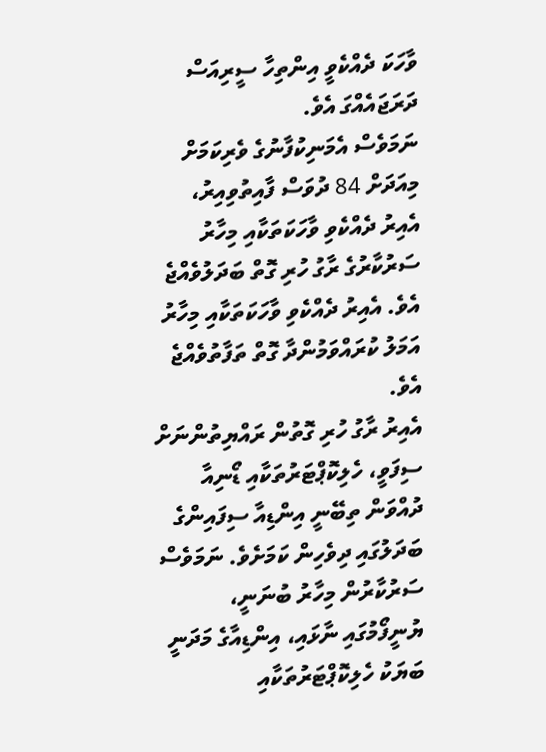ވާހަކަ ދެއްކެވީ އިންތިހާ ސީރިއަސް ދަރަޖައެއްގަ އެވެ.
ނަމަވެސް އެމަނިކުފާނުގެ ވެރިކަމަށް މިއަދަށް 84 ދުވަސް ފާއިތުވިއިރު، އެއިރު ދެއްކެވި ވާހަކަތަކާއި މިހާރު ސަރުކާރުގެ ރާގު ހުރި ގޮތް ބަދަލުވެއްޖެ އެވެ. އެއިރު ދެއްކެވި ވާހަކަތަކާއި މިހާރު އަމަލު ކުރައްވަމުންދާ ގޮތް ތަފާތުވެއްޖެ އެވެ.
އެއިރު ރާގު ހުރި ގޮތުން ރައްޔިތުންނަށް ސިފަވީ، ހެލިކޮޕްޓަރުތަކާއި ޑޯނިއާ ދުއްވަން ތިބޭނީ އިންޑިއާ ސިފައިންގެ ބަދަލުގައި ދިވެހިން ކަމަށެވެ. ނަމަވެސް ސަރުކާރުން މިހާރު ބުނަނީ، ޔުނީފޯމުގައި ނާޅައި، އިންޑިއާގެ މަދަނީ ބަޔަކު ހެލިކޮޕްޓަރުތަކާއި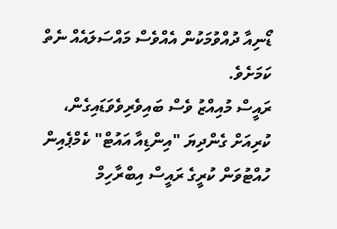ޑޯނިއާ ދުއްވުމަކުން އެއްވެސް މައްސަލައެއް ނެތް ކަމަށެވެ.
ރައީސް މުއިއްޒު ވެސް ބައިވެރިވެވަޑައިގެން، ކުރިއަށް ގެންދިޔަ "އިންޑިއާ އައުޓް" ކެމްޕެއިން ހުއްޓުވަން ކުރީގެ ރައީސް އިބްރާހިމް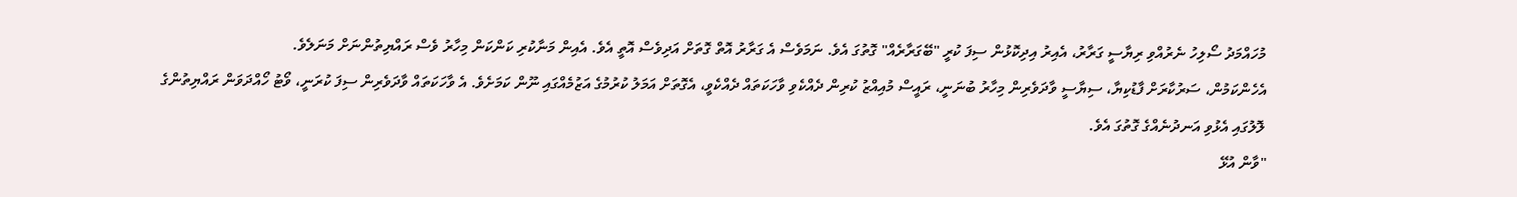މުހައްމަދު ސޯލިހު ނެރުއްވި ރިޔާސީ ގަރާރު، އެއިރު އިދިކޮޅުން ސިފަ ކުރީ "ބޭގަރާރެއް" ގޮތުގަ އެވެ. ނަމަވެސް އެ ގަރާރު އޮތް ގޮތަށް އަދިވެސް އޮތީ އެވެ. އެއިން މަނާކުރި ކަންކަން މިހާރު ވެސް ރައްޔިތުންނަށް މަނަލެވެ.
އެހެންކަމުން، ސަރުކާރަށް ފާޑުކިޔާ، ސިޔާސީ ވާދަވެރިން މިހާރު ބުނަނީ، ރައީސް މުއިއްޒު ކުރިން ދެއްކެވި ވާހަކަތައް ދެއްކެވީ، އެގޮތަށް އަމަލު ކުރުމުގެ އަޒުމެއްގައި ނޫން ކަމަށެވެ. އެ ވާހަކަތައް ވާދަވެރިން ސިފަ ކުރަނީ، ވޯޓު ހޯއްދަވަން ރައްޔިތުންގެ ލޮލުގައި އެޅުވި އަނދުނެއްގެ ގޮތުގަ އެވެ.
"ވާން އުޅޭ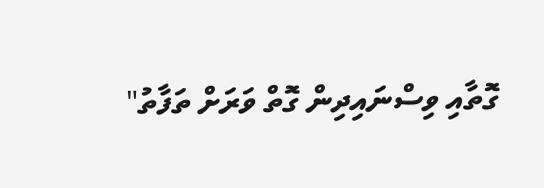ގޮތާއި ވިސްނައިދިން ގޮތް ވަރަށް ތަފާތު"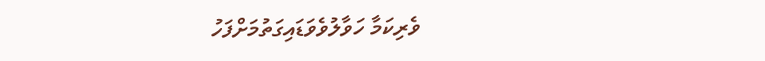ވެރިކަމާ ހަވާލުވެވަޑައިގަތުމަށްފަހު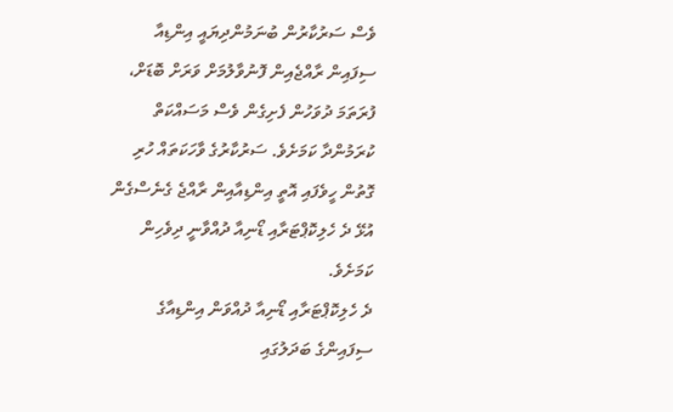ވެސް ސަރުކާރުން ބުނަމުންދިޔައީ އިންޑިއާ ސިފައިން ރާއްޖެއިން ފޮނުވާލުމަށް ވަރަށް ބޮޑަށް، ފުރަތަމަ ދުވަހުން ފެށިގެން ވެސް މަސައްކަތް ކުރަމުންދާ ކަމަށެވެ. ސަރުކާރުގެ ވާހަކަތައް ހުރި ގޮތުން ހީވެފައި އޮތީ އިންޑިއާއިން ރާއްޖެ ގެނެސްގެން އުޅޭ ދެ ހެލިކޮޕްޓަރާއި ޑޯނިއާ ދުއްވާނީ ދިވެހިން ކަމަށެވެ.
ދެ ހެލިކޮޕްޓަރާއި ޑޯނިއާ ދުއްވަން އިންޑިއާގެ ސިފައިންގެ ބަދަލުގައި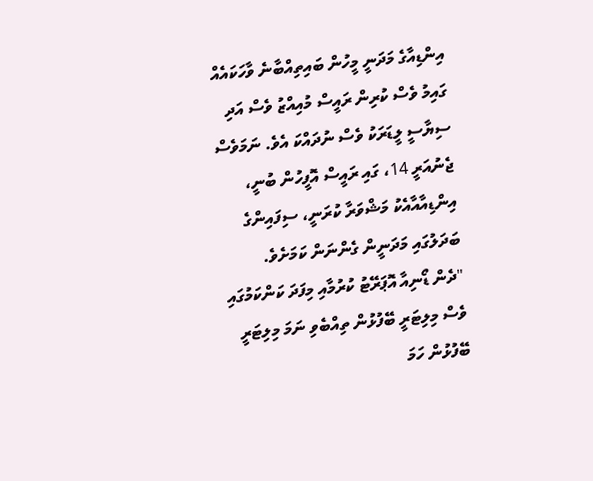އިންޑިއާގެ މަދަނީ މީހުން ބައިތިއްބާނެ ވާހަކައެއް ގައިމު ވެސް ކުރިން ރައީސް މުއިއްޒު ވެސް އަދި ސިޔާސީ ލީޑަރަކު ވެސް ނުދައްކަ އެވެ. ނަމަވެސް ޖެނުއަރީ 14، ގައި ރައީސް އޮފީހުން ބުނީ، އިންޑިއާއާއެކު މަޝްވަރާ ކުރަނީ، ސިފައިންގެ ބަދަލުގައި މަދަނީން ގެންނަން ކަމަށެވެ.
"ދެން ޑޯނިއާ އޮޕަރޭޓު ކުރުމާއި މިފަދަ ކަންކަމުގައި ވެސް މިލިޓަރީ ބޭފުޅުން ތިއްބެވި ނަމަ މިލިޓަރީ ބޭފުޅުން ހަމަ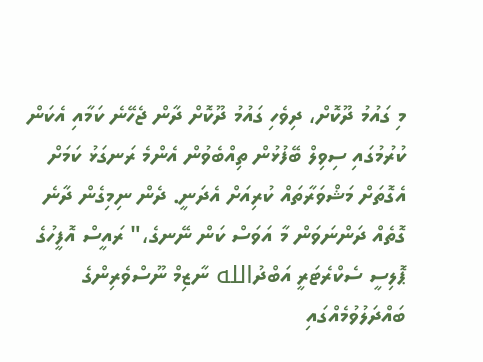މި ގައުމު ދޫކޮށް، ދިވެހި ގައުމު ދޫކޮށް ދާން ޖެހޭނެ ކަމާއި އެކަން ކުރުމުގައި ސިވިލް ބޭފުޅުން ތިއްބެވުން އެންމެ ރަނގަޅު ކަމަށް އެގޮތަށް މަޝްވަރާތައް ކުރިއަށް އެދަނީ. ދެން ނިމިގެން ދާނެ ގޮތެއް ދަންނަވަން މާ އަވަސް ކަން ނޭނގެ،" ރައީސް އޮފީހުގެ ޕޮލިސީ ސެކްރެޓަރީ އަބްދުالله ނާޒިމް ނޫސްވެރިންގެ ބައްދަލުވުމެއްގައި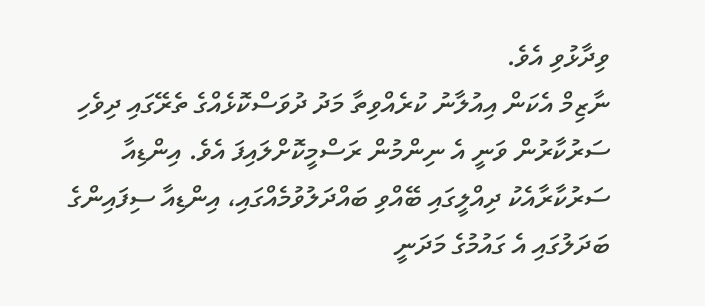ވިދާޅުވި އެވެ.
ނާޒިމް އެކަން އިއުލާނު ކުރެއްވިތާ މަދު ދުވަސްކޮޅެއްގެ ތެރޭގައި ދިވެހި ސަރުކާރުން ވަނީ އެ ނިންމުން ރަސްމީކޮށްލައިފަ އެވެ. އިންޑިއާ ސަރުކާރާއެކު ދިއްލީގައި ބޭއްވި ބައްދަލުވުމެއްގައި، އިންޑިއާ ސިފައިންގެ ބަދަލުގައި އެ ގައުމުގެ މަދަނީ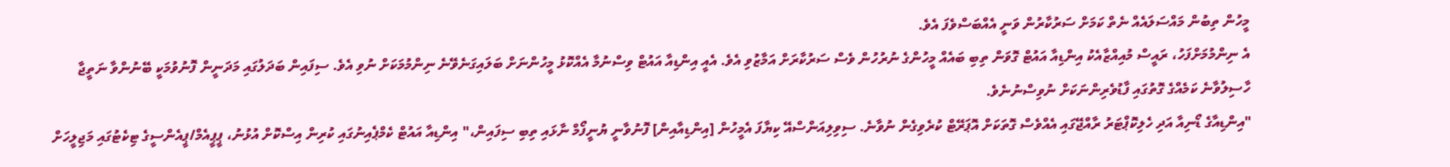މީހުން ތިބުން މައްސަލައެއް ނެތް ކަމަށް ސަރުކާރުން ވަނީ އެއްބަސްވެފަ އެވެ.
އެ ނިންމުމަށްފަހު، ރައީސް މުއިއްޒާއެކު އިންޑިއާ އައުޓް ގޮވަން ތިބި ބައެއް މީހުންގެ ނުރުހުން ވެސް ސަރުކާރަށް އަމާޒުވި އެވެ. އެއީ އިންޑިއާ އައުޓް ވިސްނުމާ އެއްކޮޅު މީހުންނަށް ބަލައިގަނެވޭނެ ނިންމުމަކަށް ނުވި އެވެ. ސިފައިން ބަދަލުގައި މަދަނީން ފޮނުވުމަކީ ބޭނުންވާ ނަތީޖާ ހާސިލުވާނެ ކަމެއްގެ ގޮތުގައި ފާޑުވެރިންނަކަށް ނުވިސްނުނެވެ.
"އިންޑިއާގެ ޑޯނިއާ އަދި ހެލިކޮޕްޓަރު ރާއްޖޭގައި އެއްވެސް ގޮތަކަށް އޮޕަރޭޓް ކުރެވިގެން ނުވާނެ. ސިވިލިއަންސްއޭ ކިޔާފަ އެމީހުން [އިންޑިއާއިން] ފޮނުވާނީ ޔުނީފޯމް ނާޅައި ތިބި ސިފައިން،" އިންޑިއާ އައުޓް ކެމްޕެއިނުގައި ކުރިން އިސްކޮށް އުޅުނު، ޕީޕީއެމް/ޕީއެންސީގެ ޓިކެޓުގައި މަޖިލީހަށް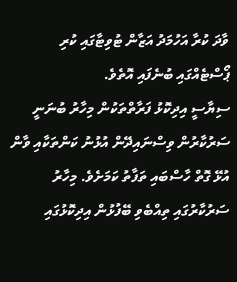ވާދަ ކުރާ އަހުމަދު އަޒާން ޓުވިޓާގައި ކުރި ޕޯސްޓެއްގައި ބުނެފައި އޮތެވެ.
ސިޔާސީ އިދިކޮޅު ފަރާތްތަކުން މިހާރު ބުނަނީ ސަރުކާރުން ވިސްނައިދޭން އުޅުނު ކަންތަކާއި ވާން އުޅޭ ގޮތް ހާސްބައި ތަފާތު ކަމަށެވެ. މިހާރު ސަރުކާރުގައި ތިއްބެވި ބޭފުޅުން އިދިކޮޅުގައި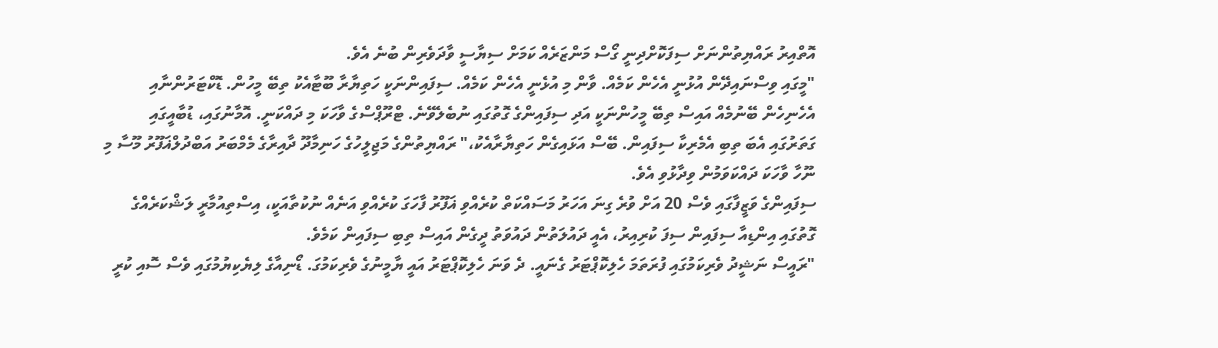އޮތްއިރު ރައްޔިތުންނަށް ސިފަކޮށްދިނީ ގޯސް މަންޒަރެއް ކަމަށް ސިޔާސީ ވާދަވެރިން ބުނެ އެވެ.
"މީގައި ވިސްނައިދޭން އުޅުނީ އެހެން ކަމެއް. ވާން މި އުޅެނީ އެހެން ކަމެއް. ސިފައިންނަކީ ހަތިޔާރާ ބޫޓާއެކު ތިބޭ މީހުން. ޑޮކްޓަރުންނާއި އެހެނިހެން ބޭނުމެއް އައިސް ތިބޭ މީހުންނަކީ އަދި ސިފައިންގެ ގޮތުގައި ނުބެލެވޭނެ. ޓްރޫޕްސްގެ ވާހަކަ މި ދައްކަނީ. އޮމާނުގައި، ޑުބާއީގައި ގަތަރުގައި އެބަ ތިބި އެމެރިކާ ސިފައިން. ބޭސް އަޅައިގެން ހަތިޔާރާއެކު،" ރައްޔިތުންގެ މަޖިލީހުގެ ހަނިމާދޫ ދާއިރާގެ މެމްބަރު އަބްދުލްޣަފޫރު މޫސާ މި ނޫހާ ވާހަކަ ދައްކަވަމުން ވިދާޅުވި އެވެ.
ސިފައިންގެ ވަޒީފާގައި ވެސް 20 އަށް ވުރެ ގިނަ އަހަރު މަސައްކަތް ކުރެއްވި ޣަފޫރު ފާހަގަ ކުރެއްވި އަނެއް ނުކުތާއަކީ، އިސްތިއުމާރީ ލަޝްކަރެއްގެ ގޮތުގައި އިންޑިއާ ސިފައިން ސިފަ ކުރިއިރު، އެއީ ދައުލަތުން ދައުވަތު ދީގެން އައިސް ތިބި ސިފައިން ކަމެވެ.
"ރައީސް ނަޝީދު ވެރިކަމުގައި ފުރަތަމަ ހެލިކޮޕްޓަރު ގެނައީ. ދެ ވަނަ ހެލިކޮޕްޓަރު އައީ ޔާމީނުގެ ވެރިކަމުގަ. ޑޯނިއާގެ ލިޔެކިޔުމުގައި ވެސް ސޮއި ކުރީ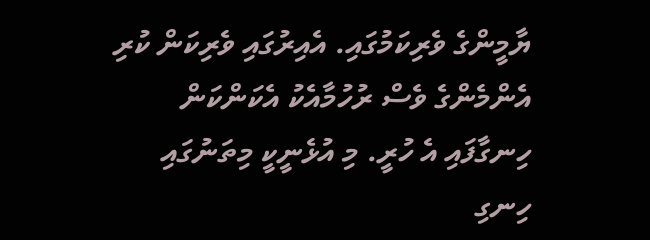ޔާމީންގެ ވެރިކަމުގައި. އެއިރުގައި ވެރިކަން ކުރި އެންމެންގެ ވެސް ރުހުމާއެކު އެކަންކަން ހިނގާފައި އެ ހުރީ. މި އުޅެނީކީ މިތަނުގައި ހިނގި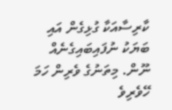ކާރިސާއަކާ ގުޅިގެން އައި ބަޔަކު ނުފައިބައިގެނެއް ނޫން. މިތަނުގެ ވެރިން ހަމަ ހޭވެރިވެ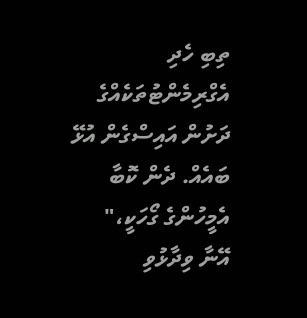ތިބި ހެދި އެގްރިމެންޓުތަކެއްގެ ދަށުން އައިސްގެން އުޅޭ ބައެއް. ދެން ކޮބާ އެމީހުންގެ ގޯހަކީ،" އޭނާ ވިދާޅުވި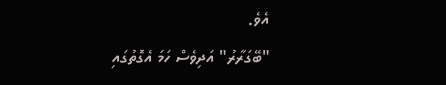އެވެ.
"ބޭގަރާރު" އަދިވެސް ހަމަ އެގޮތުގައި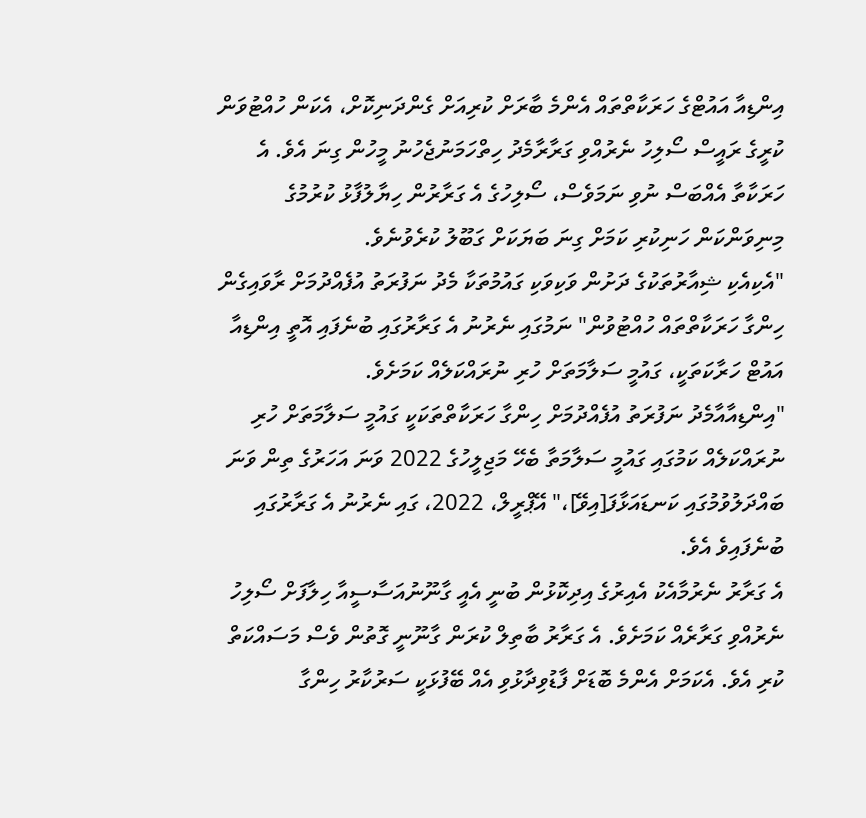އިންޑިއާ އައުޓްގެ ހަރަކާތްތައް އެންމެ ބާރަށް ކުރިއަށް ގެންދަނިކޮށް، އެކަން ހުއްޓުވަން ކުރީގެ ރައީސް ސޯލިހު ނެރުއްވި ގަރާރާމެދު ހިތްހަމަނުޖެހުނު މީހުން ގިނަ އެވެ. އެ ހަރަކާތާ އެއްބަސް ނުވި ނަމަވެސް، ސޯލިހުގެ އެ ގަރާރުން ހިޔާލުފާޅު ކުރުމުގެ މިނިވަންކަން ހަނިކުރި ކަމަށް ގިނަ ބަޔަކަށް ގަބޫލު ކުރެވުނެވެ.
"އެކިއެކި ޝިއާރުތަކުގެ ދަށުން ވަކިވަކި ގައުމުތަކާ މެދު ނަފުރަތު އުފެއްދުމަށް ރާވައިގެން ހިންގާ ހަރަކާތްތައް ހުއްޓުވުން" ނަމުގައި ނެރުނު އެ ގަރާރުގައި ބުނެފައި އޮތީ އިންޑިއާ އައުޓް ހަރާކަތަކީ، ގައުމީ ސަލާމަތަށް ހުރި ނުރައްކަލެއް ކަމަށެވެ.
"އިންޑިއާއާމެދު ނަފުރަތު އުފެއްދުމަށް ހިންގާ ހަރަކާތްތަކަކީ ގައުމީ ސަލާމަތަށް ހުރި ނުރައްކަލެއް ކަމުގައި ގައުމީ ސަލާމަތާ ބެހޭ މަޖިލީހުގެ 2022 ވަނަ އަހަރުގެ ތިން ވަނަ ބައްދަލުވުމުގައި ކަނޑައަޅާފަ[އިވޭ]،" އޭޕްރީލް، 2022، ގައި ނެރުނު އެ ގަރާރުގައި ބުނެފައިވެ އެވެ.
އެ ގަރާރު ނެރުމާއެކު އެއިރުގެ އިދިކޮޅުން ބުނީ އެއީ ގާނޫނުއަސާސީއާ ހިލާފަށް ސޯލިހު ނެރުއްވި ގަރާރެއް ކަމަށެވެ. އެ ގަރާރު ބާތިލް ކުރަން ގާނޫނީ ގޮތުން ވެސް މަސައްކަތް ކުރި އެވެ. އެކަމަށް އެންމެ ބޮޑަށް ފާޑުވިދާޅުވި އެއް ބޭފުޅަކީ ސަރުކާރު ހިންގާ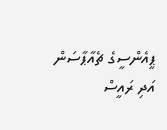ޕީއެންސީގެ ޗެއާޕާސަން އަދި ރައީސް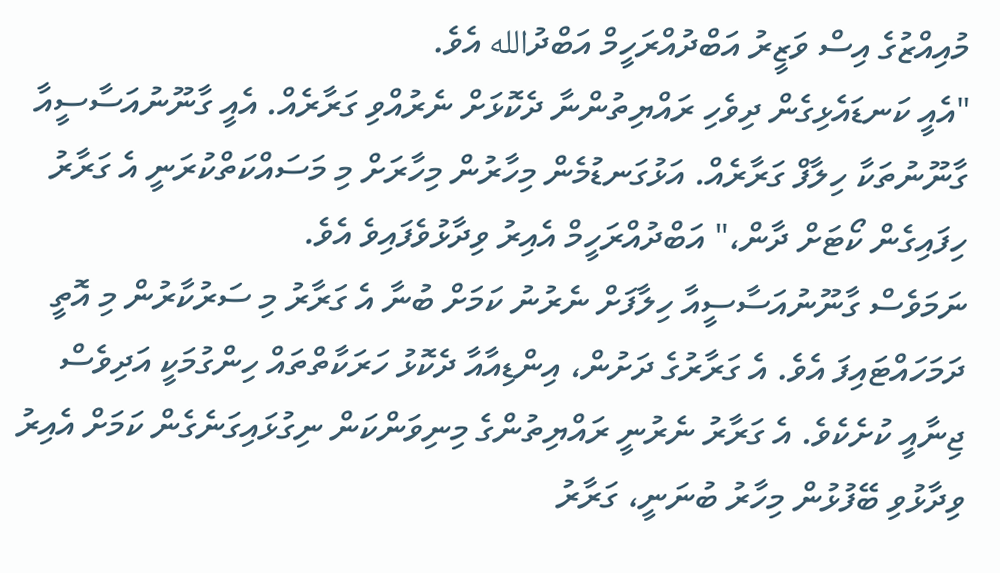މުއިއްޒުގެ އިސް ވަޒީރު އަބްދުއްރަހީމް އަބްދުالله އެވެ.
"އެއީ ކަނޑައެޅިގެން ދިވެހި ރައްޔިތުންނާ ދެކޮޅަށް ނެރުއްވި ގަރާރެއް. އެއީ ގާނޫނުއަސާސީއާ ގާނޫނުތަކާ ހިލާފް ގަރާރެއް. އަޅުގަނޑުމެން މިހާރުން މިހާރަށް މި މަސައްކަތްކުރަނީ އެ ގަރާރު ހިފައިގެން ކޯޓަށް ދާން،" އަބްދުއްރަހީމް އެއިރު ވިދާޅުވެފައިވެ އެވެ.
ނަމަވެސް ގާނޫނުއަސާސީއާ ހިލާފަށް ނެރުނު ކަމަށް ބުނާ އެ ގަރާރު މި ސަރުކާރުން މި އޮތީ ދަމަހައްޓައިފަ އެވެ. އެ ގަރާރުގެ ދަށުން، އިންޑިއާއާ ދެކޮޅު ހަރަކާތްތައް ހިންގުމަކީ އަދިވެސް ޖިނާއީ ކުށެކެވެ. އެ ގަރާރު ނެރުނީ ރައްޔިތުންގެ މިނިވަންކަން ނިގުޅައިގަނެގެން ކަމަށް އެއިރު ވިދާޅުވި ބޭފުޅުން މިހާރު ބުނަނީ، ގަރާރު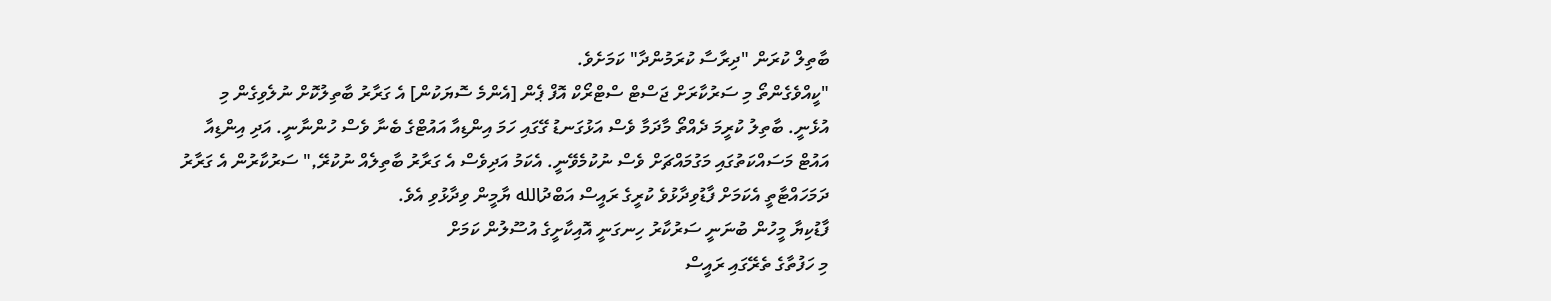ބާތިލް ކުރަން "ދިރާސާ ކުރަމުންދާ" ކަމަށެވެ.
"ކީއްވެގެންތޯ މި ސަރުކާރަށް ޖަސްޓް ސްޓްރޯކް އޮފް ޕެން [އެންމެ ސޮޔަކުން] އެ ގަރާރު ބާތިލުކޮށް ނުލެވިގެން މި އުޅެނީ. ބާތިލު ކުރީމަ ދެއްތޯ މާދަމާ ވެސް އަޅުގަނޑު ގޭގައި ހަމަ އިންޑިއާ އައުޓްގެ ބެނާ ވެސް ހުންނާނީ. އަދި އިންޑިއާ އައުޓް މަސައްކަތުގައި މަގުމައްޗަށް ވެސް ނުކުމެވޭނީ. އެކަމު އަދިވެސް އެ ގަރާރު ބާތިލެއް ނުކުރޭ," ސަރުކާރުން އެ ގަރާރު ދަމަހައްޓާތީ އެކަމަށް ފާޑުވިދާޅުވެ ކުރީގެ ރައީސް އަބްދުالله ޔާމީން ވިދާޅުވި އެވެ.
ފާޑުކިޔާ މީހުން ބުނަނީ ސަރުކާރު ހިނގަނީ އޮއިކާށީގެ އުސޫލުން ކަމަށް
މި ހަފުތާގެ ތެރޭގައި ރައީސް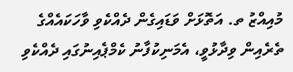މުއިއްޒު ތ. އަތޮޅަށް ވަޑައިގެން ދެއްކެވި ވާހަކައެއްގެ ތެރެއިން ވިދާޅުވީ، އެމަނިކުފާނު ކެމްޕެއިނުގައި ދެއްކެވި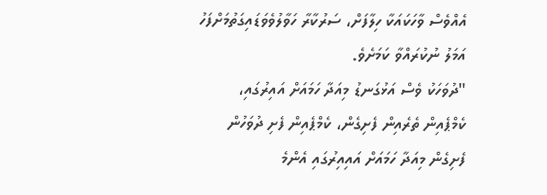އެއްވެސް ވާހަކައަކާ ހިލާފަށް، ސަރުކާރާ ހަވާލުވެވަޑައިގަތުމަށްފަހު އަމަލު ނުކުރައްވާ ކަމަށެވެ.
"ދުވަހަކު ވެސް އަޅުގަނޑު މިއަދާ ހަމައަށް އައިރުގައި، ކެމްޕެއިން ތެރެއިން ފެށިގެން، ކެމްޕެއިން ފެށި ދުވަހުން ފެށިގެން މިއަދާ ހަމައަށް އައިއިރުގައި އެންމެ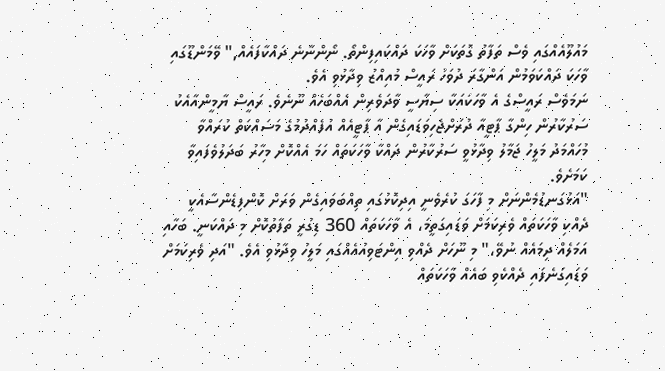މައުލޫއެއްގައި ވެސް ތަފާތު ގޮތަކަށް ވާހަކަ ދައްކައިފިންތޯ. ނޯންނާނެ ދައްކާފައެއް," ވޭމަންޑޫގައި ވާހަކަ ދައްކަވަމުން އަންގާރަ ދުވަހު ރައީސް މުއިއްޒު ވިދާޅުވި އެވެ.
ނަމަވެސް ރައީސްގެ އެ ވާހަކައަކާ ސިޔާސީ ވާދަވެރިން އެއްބަހެއް ނޫނެވެ. ރައީސް ޔާމީންއާއެކު ސަރުކާރުން ހިންގާ ޕާޓީއާ ދުރަށްޖެހިވަޑައިގެން އާ ޕާޓީއެއް އުފެއްދުމުގެ މަސައްކަތް ކުރައްވާ މުހައްމަދު މަލީހު ޖަމާލު ވިދާޅުވީ ސަރުކާރުން ދައްކާ ވާހަކަތައް ހަމަ އެއްކޮށް މިހާރު ބަދަލުވެފައިވާ ކަމަށެވެ.
"އަޅުގަނޑުމެންނަށް މި ފާހަގަ ކުރެވެނީ އިދިކޮޅުގައި ތިއްބަވައިގެން ވަރަށް ކޮންފިޑެންސާއެކީ ދެއްކި ވާހަކަތައް ވެރިކަމަށް ވަޑައިގަތީމަ، އެ ވާހަކަތައް 360 ޑިގުރީ ތަފާތުކޮށް މި ދައްކަނީ. ބަހާއި އަމަލެއް ދިމައެއް ނުވޭ،" މި ނޫހަށް ދެއްވި އިންޓަވިއުއެއްގައި މަލީހު ވިދާޅުވި އެވެ. "އަދި ވެރިކަމަށް ވަޑައިގަނެފައި ދެއްކެވި ބައެއް ވާހަކަތައް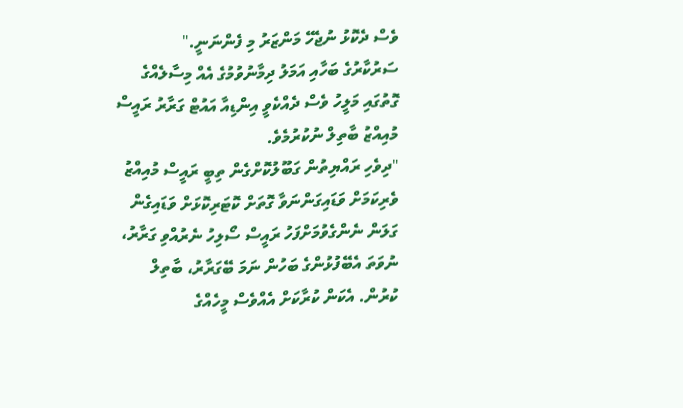ވެސް ދެކޮޅު ނުޖެހޭ މަންޒަރު މި ފެންނަނީ."
ސަރުކާރުގެ ބަހާއި އަމަލު ދިމާނުވުމުގެ އެއް މިސާލެއްގެ ގޮތުގައި މަލީހު ވެސް ދެއްކެވީ އިންޑިއާ އައުޓް ގަރާރު ރައީސް މުއިއްޒު ބާތިލް ނުކުރުމެވެ.
"ދިވެހި ރައްޔިތުން ގަބޫލުކޮށްގެން ތިބީ ރައީސް މުއިއްޒު ވެރިކަމަށް ވަޑައިގަންނަވާ ގޮތަށް ކޮޓަރިކޮޅަށް ވަޑައިގެން ގަލަން ނެންގެވުމަށްފަހު ރައީސް ސޯލިހު ނެރުއްވި ގަރާރު، ނުވަތަ އެބޭފުޅުންގެ ބަހުން ނަމަ ބޭގަރާރު، ބާތިލް ކުރުން. އެކަން ކުރާކަށް އެއްވެސް މީހެއްގެ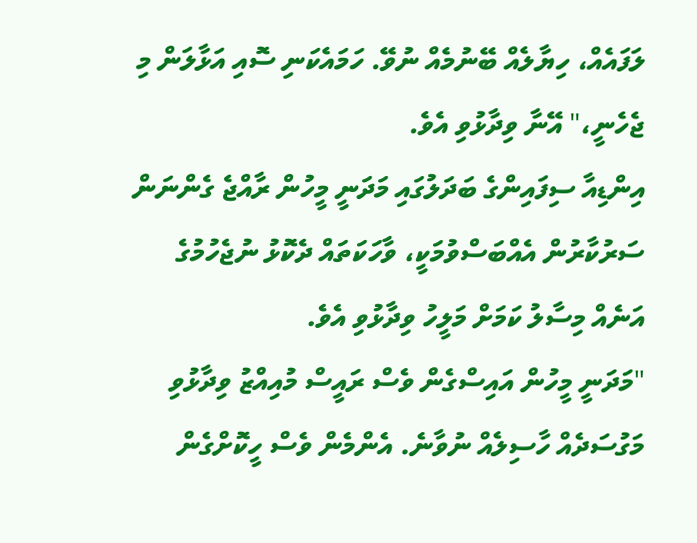ލަފައެއް، ހިޔާލެއް ބޭނުމެއް ނުވޭ. ހަމައެކަނި ސޮއި އަޅާލަން މި ޖެހެނީ،" އޭނާ ވިދާޅުވި އެވެ.
އިންޑިއާ ސިފައިންގެ ބަދަލުގައި މަދަނީ މީހުން ރާއްޖެ ގެންނަން ސަރުކާރުން އެއްބަސްވުމަކީ، ވާހަކަތައް ދެކޮޅު ނުޖެހުމުގެ އަނެއް މިސާލު ކަމަށް މަލީހު ވިދާޅުވި އެވެ.
"މަދަނީ މީހުން އައިސްގެން ވެސް ރައީސް މުއިއްޒު ވިދާޅުވި މަގުސަދެއް ހާސިލެއް ނުވާނެ. އެންމެން ވެސް ހީކޮށްގެން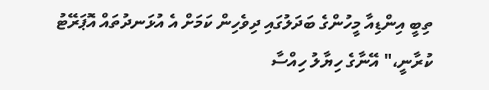ތިބީ އިންޑިއާ މީހުންގެ ބަދަލުގައި ދިވެހިން ކަމަށް އެ އުޅަނދުތައް އޮޕަރޭޓު ކުރާނީ،" އޭނާގެ ހިޔާލު ހިއްސާ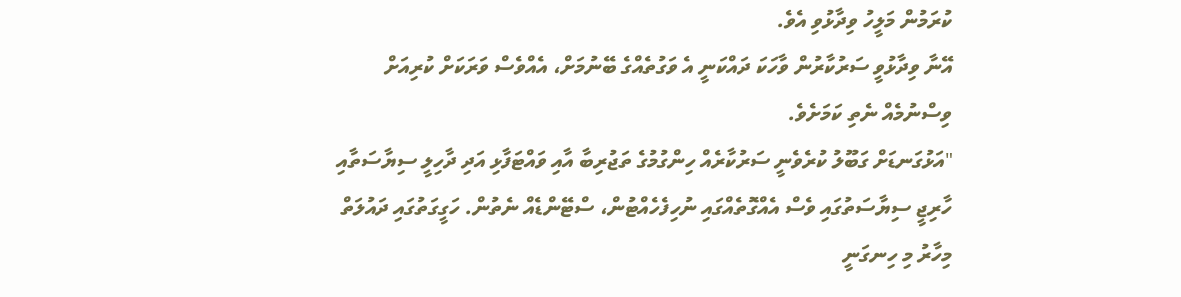ކުރަމުން މަލީހު ވިދާޅުވި އެވެ.
އޭނާ ވިދާޅުވީ ސަރުކާރުން ވާހަކަ ދައްކަނީ އެ ވަގުތެއްގެ ބޭނުމަށް، އެއްވެސް ވަރަކަށް ކުރިއަށް ވިސްނުމެއް ނެތި ކަމަށެވެ.
"އަޅުގަނޑަށް ގަބޫލު ކުރެވެނީ ސަރުކާރެއް ހިންގުމުގެ ތަޖުރިބާ އާއި ވައްޓަފާޅި އަދި ދާހިލީ ސިޔާސަތާއި ހާރިޖީ ސިޔާސަތުގައި ވެސް އެއްގޮތެއްގައި ނުހިފެހެއްޓުން، ސްޓޭންޑެއް ނެތުން. ހަގީގަތުގައި ދައުލަތް މިހާރު މި ހިނގަނީ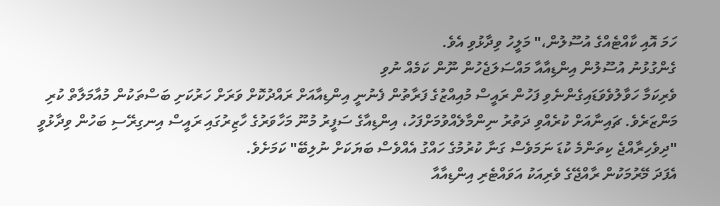ހަމަ އޮއި ކާއްޓެއްގެ އުސޫލުން،" މަލީހު ވިދާޅުވި އެވެ.
ގެންގުޅުނު އުސޫލުން އިންޑިއާއާ މައްސަލަޖެހުން ނޫން ކަމެއް ނުވި
ވެރިކަމާ ހަވާލުވެވަޑައިގެންނެވި ފަހުން ރައީސް މުއިއްޒުގެ ފަރާތުން ފެނުނީ އިންޑިއާއަށް ރައްދުކޮށް ވަރަށް ހަރުކަށި ބަސްތަކުން މުއާމަލާތް ކުރި މަންޒަރެވެ. ޗައިނާއަށް ކުރެއްވި ދަތުރު ނިންމާލެއްވުމަށްފަހު، އިންޑިއާގެ ސަފީރު މުނޫ މަހާވަރުގެ ހާޒިރުގައި ރައީސް އިނގިރޭސި ބަހުން ވިދާޅުވީ "ދިވެހިރާއްޖެ ކިތަންމެ ކުޑަ ނަމަވެސް ގަނާ ކުރުމުގެ ހައްގު އެއްވެސް ބަޔަކަށް ނުލިބޭ" ކަމަށެވެ.
އެފަދަ މޭރުމަކުން ރާއްޖޭގެ ވެރިއަކު އަވައްޓެރި އިންޑިއާއާ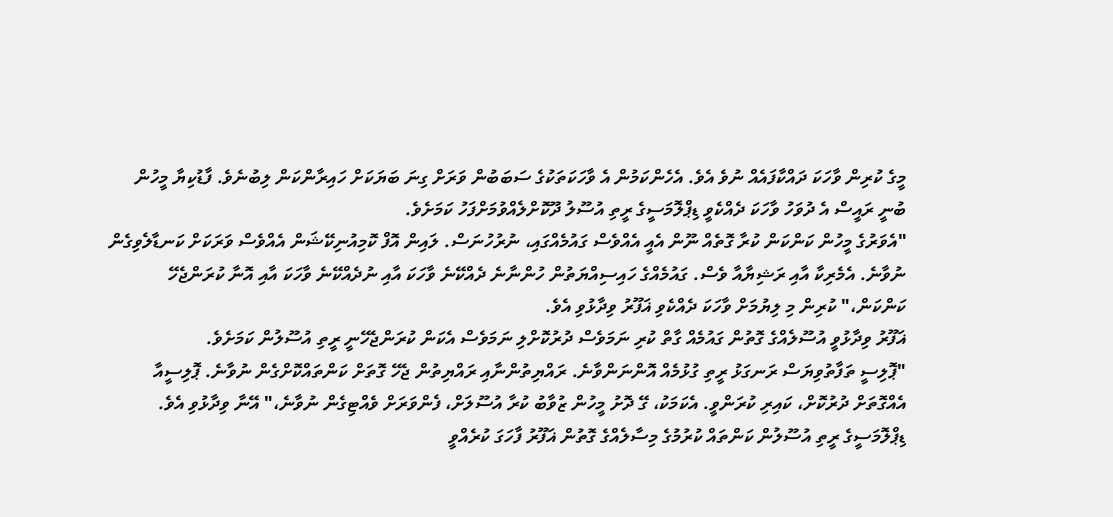މީގެ ކުރިން ވާހަކަ ދައްކާފައެއް ނުވެ އެވެ. އެހެންކަމުން އެ ވާހަކަތަކުގެ ސަބަބުން ވަރަށް ގިނަ ބަޔަކަށް ހައިރާންކަން ލިބުނެވެ. ފާޑުކިޔާ މީހުން ބުނީ ރައީސް އެ ދުވަހު ވާހަކަ ދެއްކެވީ ޑިޕްލޮމަސީގެ ރީތި އުސޫލު ދޫކޮށްލެއްވުމަށްފަހު ކަމަށެވެ.
"އެވަރުގެ މީހުން ކަންކަން ކުރާ ގޮތެއް ނޫން އެއީ އެއްވެސް ގައުމެއްގައި، ނުރުހުނަސް. ލައިން އޮފް ކޮމިއުނިކޭޝަން އެއްވެސް ވަރަކަށް ކަނޑާލެވިގެން ނުވާނެ. އެމެރިކާ އާއި ރަޝިޔާއާ ވެސް. ގައުމެއްގެ ހައިސިއްޔަތުން ހުންނާނެ ދެއްކޭނެ ވާހަކަ އާއި ނުދެއްކޭނެ ވާހަކަ އާއި އޮނާ ކުރަންޖެހޭ ކަންކަން،" ކުރިން މި ލިޔުމަށް ވާހަކަ ދެއްކެވި ޣަފޫރު ވިދާޅުވި އެވެ.
ޣަފޫރު ވިދާޅުވީ އުސޫލެއްގެ ގޮތުން ގައުމެއް ގާތް ކުރި ނަމަވެސް ދުރުކޮށްލި ނަމަވެސް އެކަން ކުރަންޖެހޭނީ ރީތި އުސޫލުން ކަމަށެވެ.
"ޕޮލިސީ ތަފާތުވިޔަސް ރަނގަޅު ރީތި ގުޅުމެއް އޮންނަންވާނެ. ރައްޔިތުންނާއި ރައްޔިތުން ޖެހޭ ގޮތަށް ކަންތައްކޮށްގެން ނުވާނެ. ޕޮލިސީއާ އެއްގޮތަށް ދުރުކޮށް، ކައިރި ކުރަންވީ. އެކަމަކު، ގޭ ދޮށު މީހުން ޒުވާބު ކުރާ އުސޫލަށް، ފެންވަރަށް ވެއްޓިގެން ނުވާނެ،" އޭނާ ވިދާޅުވި އެވެ.
ޑިޕްލޮމަސީގެ ރީތި އުސޫލުން ކަންތައް ކުރުމުގެ މިސާލެއްގެ ގޮތުން ޣަފޫރު ފާހަގަ ކުރެއްވީ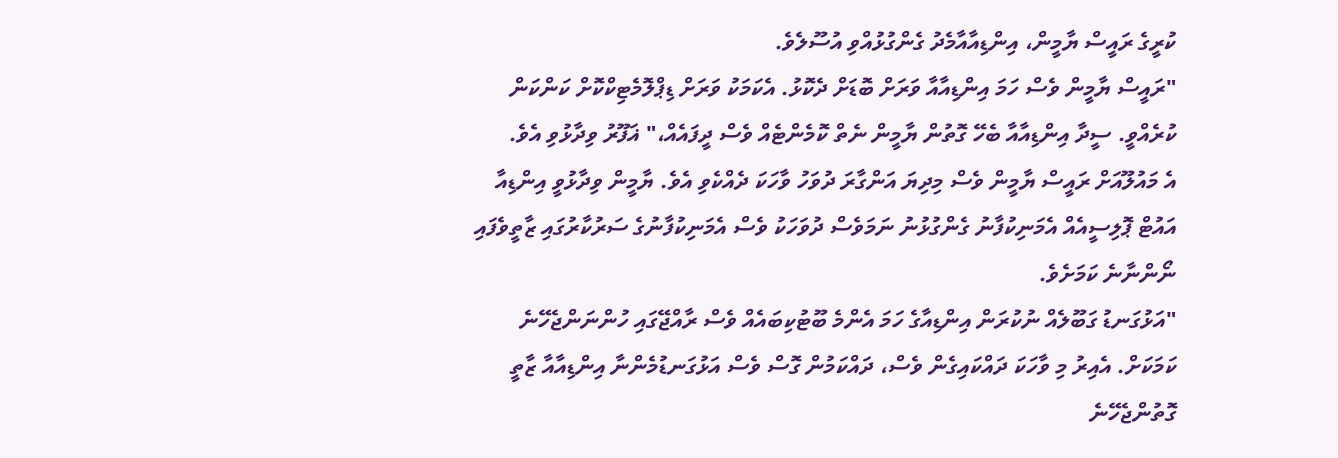ކުރީގެ ރައީސް ޔާމީން، އިންޑިއާއާމެދު ގެންގުޅުއްވި އުސޫލެވެ.
"ރައީސް ޔާމީން ވެސް ހަމަ އިންޑިއާއާ ވަރަށް ބޮޑަށް ދެކޮޅު. އެކަމަކު ވަރަށް ޑިޕްލޮމެޓިކްކޮށް ކަންކަން ކުރެއްވީ. ސީދާ އިންޑިއާއާ ބެހޭ ގޮތުން ޔާމީން ނެތް ކޮމެންޓެއް ވެސް ދީފައެއް،" ޣަފޫރު ވިދާޅުވި އެވެ.
އެ މައުލޫއަށް ރައީސް ޔާމީން ވެސް މިދިޔަ އަންގާރަ ދުވަހު ވާހަކަ ދެއްކެވި އެވެ. ޔާމީން ވިދާޅުވީ އިންޑިއާ އައުޓް ޕޮލިސީއެއް އެމަނިކުފާނު ގެންގުޅުނު ނަމަވެސް ދުވަހަކު ވެސް އެމަނިކުފާނުގެ ސަރުކާރުގައި ޒާތީވެފައި ނޯންނާނެ ކަމަށެވެ.
"އަޅުގަނޑު ގަބޫލެއް ނުކުރަން އިންޑިއާގެ ހަމަ އެންމެ ބޫޓުކިބައެއް ވެސް ރާއްޖޭގައި ހުންނަންޖެހޭނެ ކަމަކަށް. އެއިރު މި ވާހަކަ ދައްކައިގެން ވެސް، ދައްކަމުން ގޮސް ވެސް އަޅުގަނޑުމެންނާ އިންޑިއާއާ ޒާތީ ގޮތުންޖެހޭނެ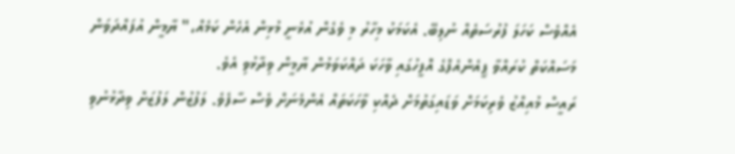އެއްވެސް ކަހަލަ ފުރުސަތެއް ނުލިބޭ. އެކަމަކު މިހާރު މި ވެގެން އުޅެނީ މުޅިން އެހެން ކަމެއް،" ޔާމީން އުފައްދަވަން މަސައްކަތް ކުރައްވާ ޕީއެންއެފްގެ އޮފީހުގައި ވާހަކަ ދައްކަވަމުން ޔާމީން ވިދާޅުވި އެވެ.
ރައީސް މުއިއްޒު ވެރިކަމަށް ވަޑައިގަތުމަށް ދެއްކި ވާހަކަތައް އެންމެނަށް ވެސް ސާފެވެ. ލަފުޒުން ލަފުޒަށް ވިދާޅުނުވި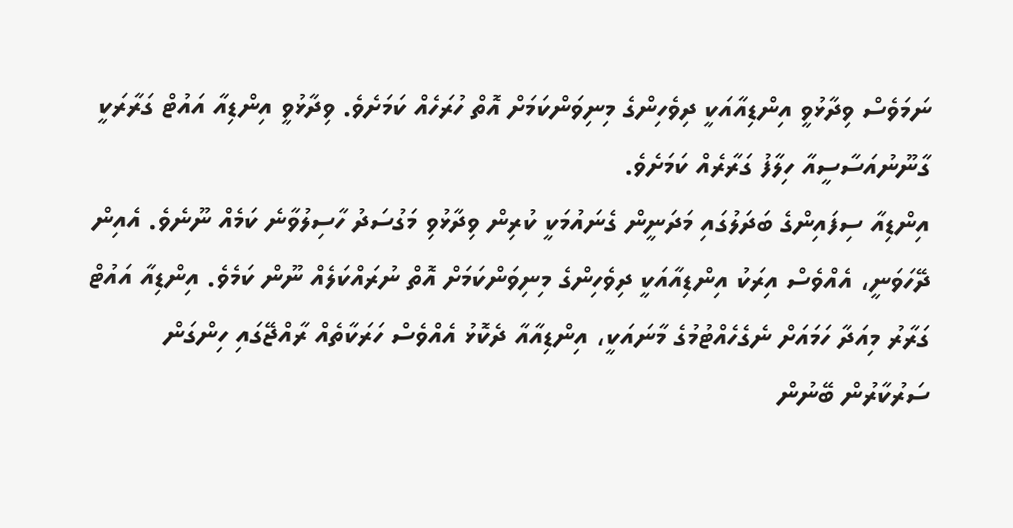ނަމަވެސް ވިދާޅުވީ އިންޑިއާއަކީ ދިވެހިންގެ މިނިވަންކަމަށް އޮތް ހުރަހެއް ކަމަށެވެ. ވިދާޅުވީ އިންޑިއާ އައުޓް ގަރާރަކީ ގާނޫނުއަސާސީއާ ހިލާފު ގަރާރެއް ކަމަށެވެ.
އިންޑިއާ ސިފައިންގެ ބަދަލުގައި މަދަނީން ގެނައުމަކީ ކުރިން ވިދާޅުވި މަގުސަދު ހާސިލުވާނެ ކަމެއް ނޫނެވެ. އެއިން ދޭހަވަނީ، އެއްވެސް އިރަކު އިންޑިއާއަކީ ދިވެހިންގެ މިނިވަންކަމަށް އޮތް ނުރައްކަލެއް ނޫން ކަމެވެ. އިންޑިއާ އައުޓް ގަރާރު މިއަދާ ހަމައަށް ނެގެހެއްޓުމުގެ މާނައަކީ، އިންޑިއާއާ ދެކޮޅު އެއްވެސް ހަރަކާތެއް ރާއްޖޭގައި ހިންގަން ސަރުކާރުން ބޭނުން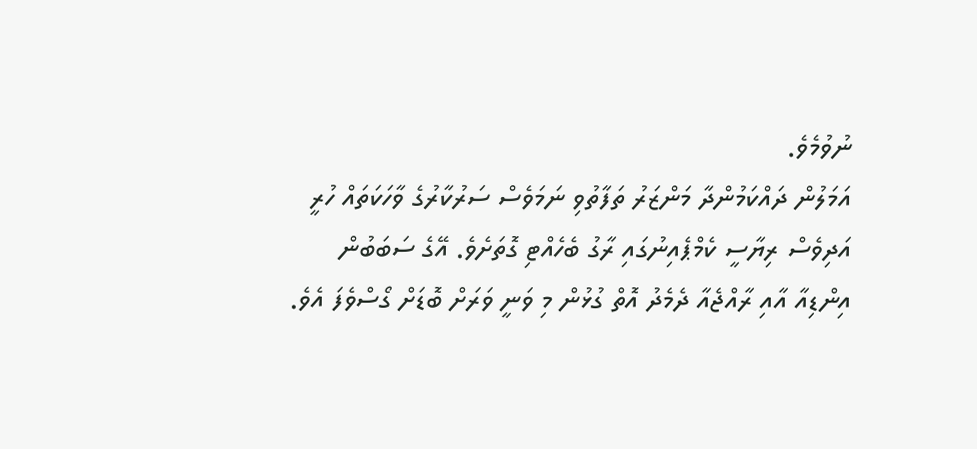ނުވުމެވެ.
އަމަލުން ދައްކަމުންދާ މަންޒަރު ތަފާތުވި ނަމަވެސް ސަރުކާރުގެ ވާހަކަތައް ހުރީ އަދިވެސް ރިޔާސީ ކެމްޕެއިނުގައި ރާގު ބެހެއްޓި ގޮތަށެވެ. އޭގެ ސަބަބުން އިންޑިއާ އާއި ރާއްޖެއާ ދެމެދު އޮތް ގުޅުން މި ވަނީ ވަރަށް ބޮޑަށް ގޯސްވެފަ އެވެ.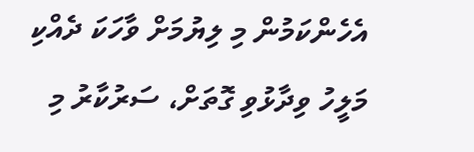އެހެންކަމުން މި ލިޔުމަށް ވާހަކަ ދެއްކި މަލީހު ވިދާޅުވި ގޮތަށް، ސަރުކާރު މި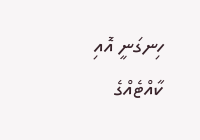ހިނގަނީ އޮއި ކާއްޓެއްގެ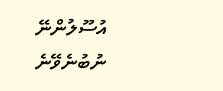އުސޫލުންނޭ ނުބުނެވޭނެ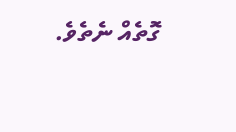ގޮތެއް ނެތެވެ.